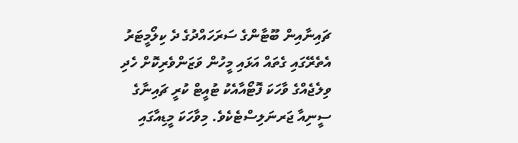ޗައިނާއިން ބޫޓާންގެ ސަރަހައްދުގެ ދެ ކިލޯމީޓަރު އެތެރޭގައި ގެތައް އަޅައި މީހުން ވަޒަންވެރިކޮށް ހެދި ވިލެޖެއްގެ ވާހަކަ ފޮޓޯއާއެކު ޓުއީޓް ކުރީ ޗައިނާގެ ސީނިއާ ޖަރނަލިސްޓެކެވެ. މިވާހަކަ މީޑިއާގައި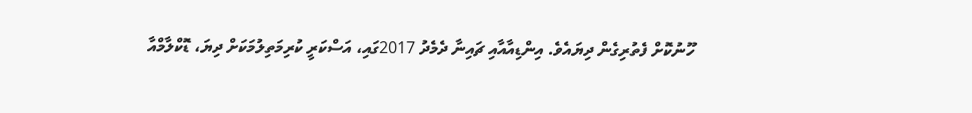ހޫނުކޮށް ފެތުރިގެން ދިޔައެވެ. އިންޑިއާއާއި ޗައިނާ ދެމެދު 2017ގައި، އަސްކަރީ ކުރިމަތިލުމަކަށް ދިޔަ، ޑޮކްލާމްއާ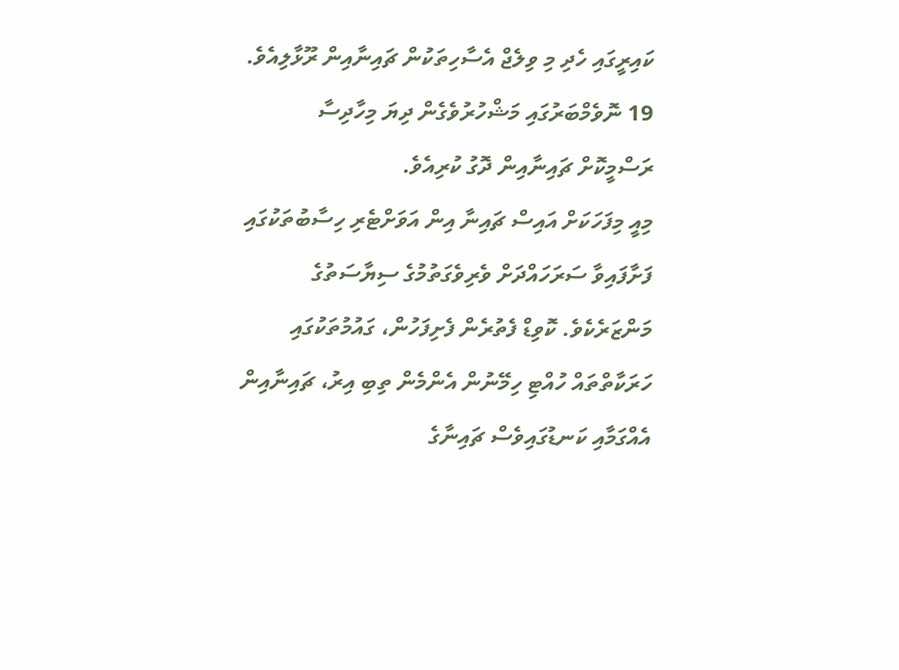ކައިރީގައި ހެދި މި ވިލެޖް އެސާހިތަކުން ޗައިނާއިން ރޫޅާލިއެވެ. 19 ނޮވެމްބަރުގައި މަޝްހުރުވެގެން ދިޔަ މިހާދިސާ ރަސްމީކޮށް ޗައިނާއިން ދޮގު ކުރިއެވެ.
މިއީ މިފަހަކަށް އައިސް ޗައިނާ އިން އަވަށްޓެރި ހިސާބުތަކުގައި ފަށާފައިވާ ސަރަހައްދަށް ވެރިވެގަތުމުގެ ސިޔާސަތުގެ މަންޒަރެކެވެ. ކޮވިޑް ފެތުރެން ފެށިފަހުން، ގައުމުތަކުގައި ހަރަކާތްތައް ހުއްޓި ހިމޭނުން އެންމެން ތިބި އިރު، ޗައިނާއިން އެއްގަމާއި ކަނޑުގައިވެސް ޗައިނާގެ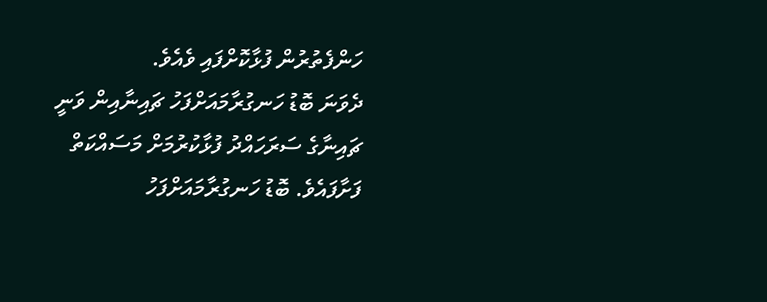ހަންފެތުރުން ފުޅާކޮށްފައި ވެއެވެ.
ދެވަނަ ބޮޑު ހަނގުރާމައަށްފަހު ޗައިނާއިން ވަނީ ޗައިނާގެ ސަރަހައްދު ފުޅާކުރުމަށް މަސައްކަތް ފަށާފައެވެ. ބޮޑު ހަނގުރާމައަށްފަހު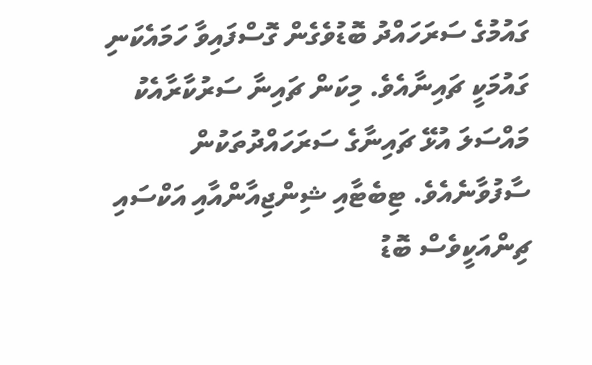ގައުމުގެ ސަރަހައްދު ބޮޑުވެގެން ގޮސްފައިވާ ހަމައެކަނި ގައުމަކީ ޗައިނާއެވެ. މިކަން ޗައިނާ ސަރުކާރާއެކު މައްސަލަ އުޅޭ ޗައިނާގެ ސަރަހައްދުތަކުން ސާފުވާނެއެވެ. ޓިބެޓާއި ޝިންޖިއާންއާއި އަކްސައި ޗިންއަކީވެސް ބޮޑު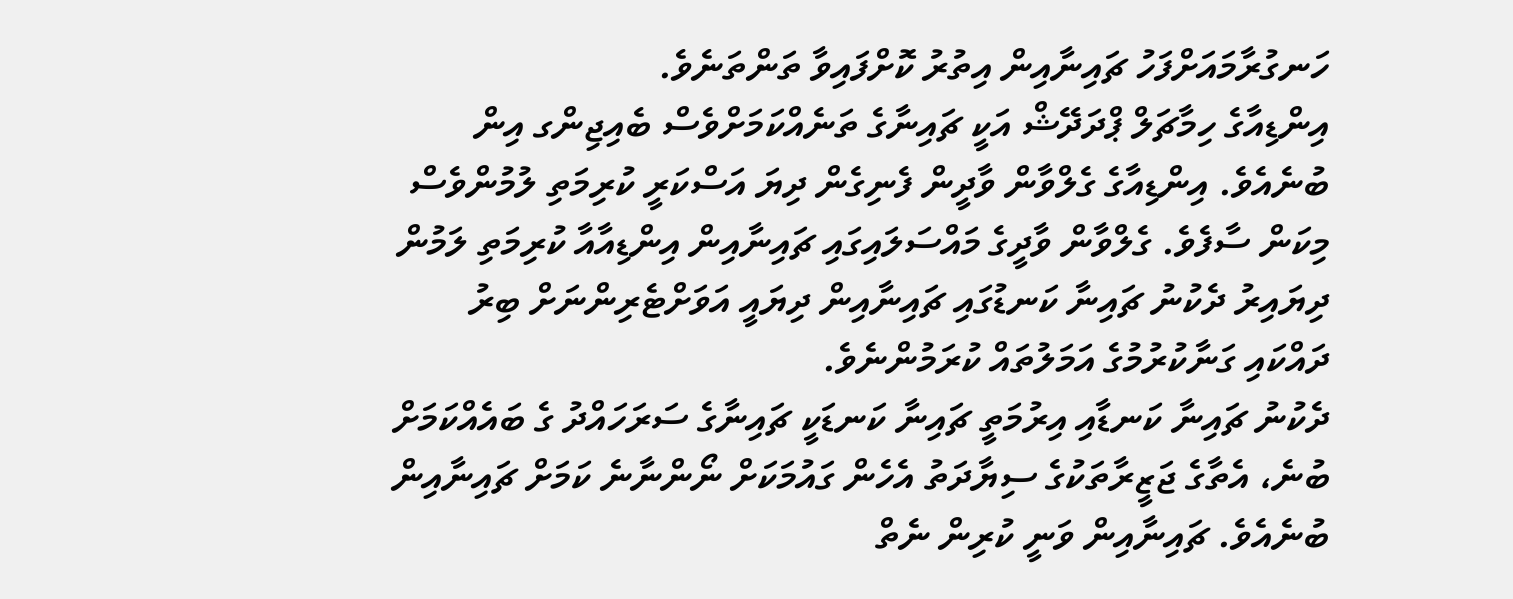ހަނގުރާމައަށްފަހު ޗައިނާއިން އިތުރު ކޮށްފައިވާ ތަންތަނެވެ.
އިންޑިއާގެ ހިމާޗަލް ޕްދަދޭޝް އަކީ ޗައިނާގެ ތަނެއްކަމަށްވެސް ބެއިޖިންގ އިން ބުނެއެވެ. އިންޑިއާގެ ގެލްވާން ވާދީން ފެނިގެން ދިޔަ އަސްކަރީ ކުރިމަތި ލުމުންވެސް މިކަން ސާފެވެ. ގެލްވާން ވާދީގެ މައްސަލައިގައި ޗައިނާއިން އިންޑިއާއާ ކުރިމަތި ލަމުން ދިޔައިރު ދެކުނު ޗައިނާ ކަނޑުގައި ޗައިނާއިން ދިޔައީ އަވަށްޓެރިންނަށް ބިރު ދައްކައި ގަނާކުރުމުގެ އަމަލުތައް ކުރަމުންނެވެ.
ދެކުނު ޗައިނާ ކަނޑާއި އިރުމަތީ ޗައިނާ ކަނޑަކީ ޗައިނާގެ ސަރަހައްދު ގެ ބައެއްކަމަށް ބުނެ، އެތާގެ ޖަޒީރާތަކުގެ ސިޔާދަތު އެހެން ގައުމަކަށް ނޯންނާނެ ކަމަށް ޗައިނާއިން ބުނެއެވެ. ޗައިނާއިން ވަނީ ކުރިން ނެތް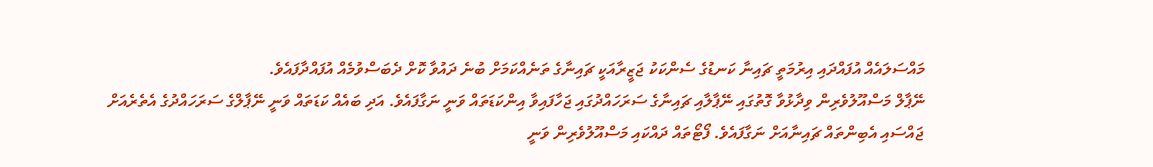މައްސަލައެއް އުފައްދައި އިރުމަތީ ޗައިނާ ކަނޑުގެ ސެންކަކު ޖަޒީރާއަކީ ޗައިނާގެ ތަނެއްކަމަށް ބުނެ ދައުވާ ކޮށް ދެބަސްވުމެއް އުފައްދާފައެވެ.
ނޭޕާލް މަސްއޫލުވެރިން ވިދާޅުވާ ގޮތުގައި ނޭޕާލާއި ޗައިނާގެ ސަރަހައްދުގައި ޖަހާފައިވާ އިންކަޑަތައް ވަނީ ނަގާފައެވެ. އަދި ބައެއް ކަޑަތައް ވަނީ ނޭޕާލްގެ ސަރަހައްދުގެ އެތެރެއަށް ޖައްސައި އެބިންތައް ޗައިނާއަށް ނަގާފައެވެ. ފޯޓޯތައް ދައްކައި މަސްއޫލުވެރިން ވަނީ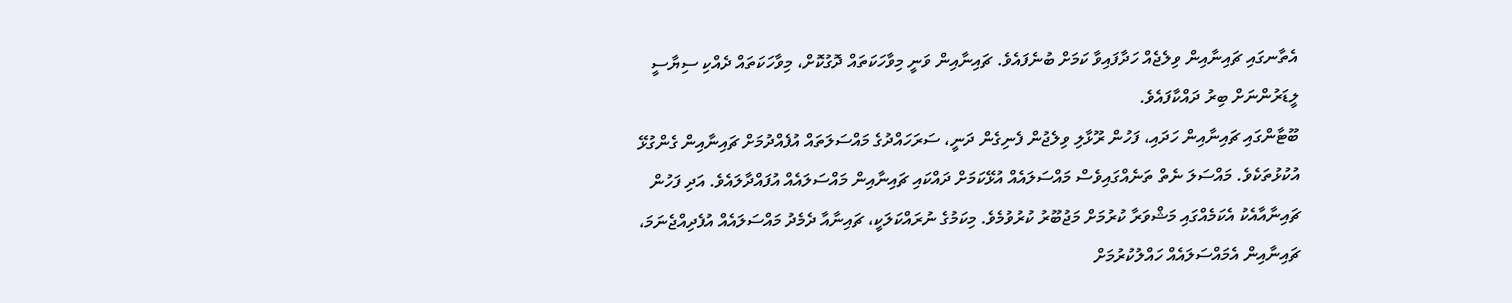އެތާނގައި ޗައިނާއިން ވިލެޖެއް ހަދާފައިވާ ކަމަށް ބުނެފައެވެ. ޗައިނާއިން ވަނީ މިވާހަކަތައް ދޮގުކޮށް، މިވާހަކަތައް ދެއްކި ސިޔާސީ ލީޑަރުންނަށް ބިރު ދައްކާފައެވެ.
ބޫޓާންގައި ޗައިނާއިން ހަދައި، ފަހުން ރޫޅާލި ވިލެޖުން ފެނިގެން ދަނީ، ސަރަހައްދުގެ މައްސަލަތައް އުފެއްދުމަށް ޗައިނާއިން ގެންގުޅޭ އުކުޅުތަކެވެ. މައްސަލަ ނެތް ތަނެއްގައިވެސް މައްސަލައެއް އުޅޭކަމަށް ދައްކައި ޗައިނާއިން މައްސަލައެއް އުފައްދާލައެވެ. އަދި ފަހުން ޗައިނާއާއެކު އެކަމެއްގައި މަޝްވަރާ ކުރުމަށް މަޖުބޫރު ކުރުވުމެވެ. މިކަމުގެ ނުރައްކަލަކީ، ޗައިނާއާ ދެމެދު މައްސަލައެއް އުފެދިއްޖެނަމަ، ޗައިނާއިން އެމައްސަލައެއް ހައްލުކުރުމަށް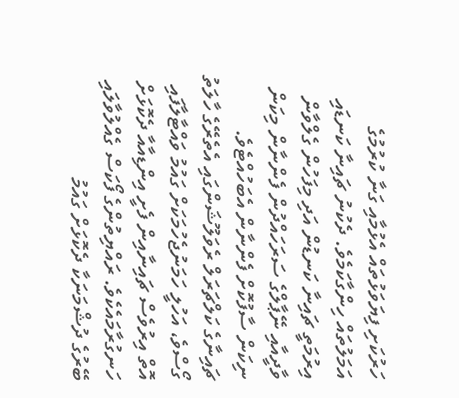ހަރުކަށި ފިޔަވަޅުތައް އެޅުމާއި ގަނާ ކުރުމުގެ އަމަލުތައް ހިންގާކަމެވެ. ދެކުނު ޗައިނާ ކަނޑައި އިރުމަތީ ޗައިނާ ކަނޑުން އަދި މިފަހުން ގެލްވާން ވާދީއާއި ނޭޕާލްގެ ސަރަހައްދުން ފެންނާން މިކަން ނިކަން ސާފުކޮށް ފެންނާން އެބަހުއްޓެވެ.
ޗައިނާގެ ކަލްޗަރަލް ރެވަލޫޝަންގައި އެތެރޭގެ ހާލަތު ގޯސްވެ، އަހުލީ ހަމަނުޖެހުމަކަށް ގައުމު ވައްޓާލާފައި އޮތް އިރުވެސް ޗައިނާއިން ފެށީ އިންޑިއާއާ ދެކޮޅަށް ހަނގުރާމައެކެވެ. ރައްޔިތުންގެ ފޯކަސް ގެއްލުވާލައި ބޭރުގެ ދުޝްމަނަކާ ދެކޮޅަށް ގައުމު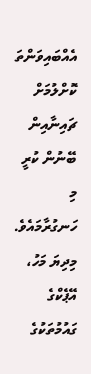އެއްބައިވަންތަ ކޮށްލުމަށް ޗައިނާއިން ބޭނުން ކުރީ މި ހަނގުރާމައެވެ.
މިދިޔަ މަހު، އޭޕެކްގެ ގައުމުތަކުގެ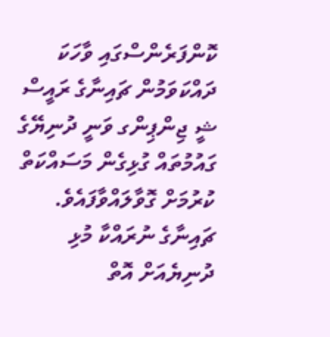ކޮންފަރެންސްގައި ވާހަކަ ދައްކަވަމުން ޗައިނާގެ ރައީސް ޝީ ޖިންޕިންގ ވަނީ ދުނިޔޭގެ ގައުމުތައް ގުޅިގެން މަސައްކަތް ކުރުމަށް ގޮވާލައްވާފައެވެ. ޗައިނާގެ ނުރައްކާ މުޅި ދުނިޔެއަށް އޮތް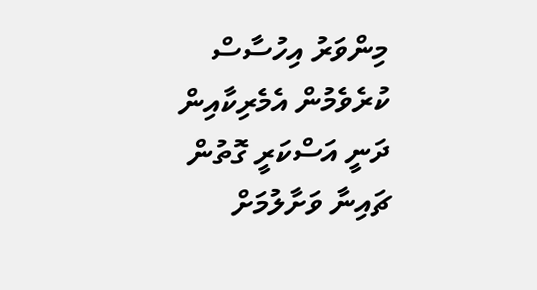މިންވަރު އިހުސާސް ކުރެވެމުން އެމެރިކާއިން ދަނީ އަސްކަރީ ގޮތުން ޗައިނާ ވަށާލުމަށް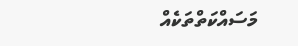މަސައްކަތްތަކެއް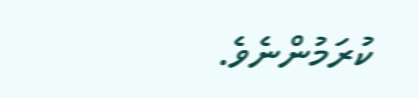ކުރަމުންނެވެ.